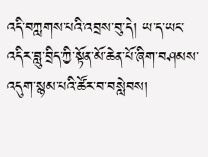འདི་བཀླགས་པའི་འབྲས་བུ་དེ། ཡ་ད་ཡང་འདིར་བླུ་བྲིད་ཀྱི་སྟོན་མོ་ཆེན་པོ་ཞིག་བཤམས་འདུག་སྙམ་པའི་ཚོར་བ་བསླེབས།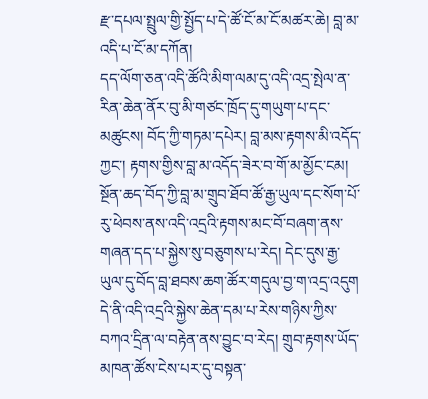རྫ་དཔལ་སྤྲུལ་གྱི་སྤྱོད་པ་དེ་ཚོ་ངོ་མ་ངོ་མཚར་ཆེ། བླ་མ་འདི་པ་ངོ་མ་དཀོན།
དད་ལོག་ཅན་འདི་ཚོའི་མིག་ལམ་དུ་འདི་འདྲ་སྤེལ་ན་རིན་ཆེན་ནོར་བུ་མི་གཙང་ཁྲོད་དུ་གཡུག་པ་དང་མཚུངས། བོད་ཀྱི་གཏམ་དཔེར། བླ་མས་རྟགས་མི་འདོད་ཀྱང་། རྟགས་གྱིས་བླ་མ་འདོད་ཟེར་བ་གོ་མ་མྱོང་ངམ། སྔོན་ཆད་བོད་ཀྱི་བླ་མ་གྲུབ་ཐོབ་ཚོ་རྒྱ་ཡུལ་དང་སོག་པོ་རུ་ཕེབས་ནས་འདི་འདྲའི་རྟགས་མང་བོ་བཞག་ནས་གཞན་དད་པ་སྐྱེས་སུ་བཅུགས་པ་རེད། དེང་དུས་རྒྱ་ཡུལ་དུ་བོད་བླ་ཐབས་ཆག་ཚོར་གདུལ་བྱ་ག་འདྲ་འདུག དེ་ནི་འདི་འདྲའི་སྐྱེས་ཆེན་དམ་པ་རེས་གཉིས་ཀྱིས་བཀའ་དྲིན་ལ་བརྟེན་ནས་བྱུང་བ་རེད། གྲུབ་རྟགས་ཡོད་མཁན་ཚོས་ངེས་པར་དུ་བསྟན་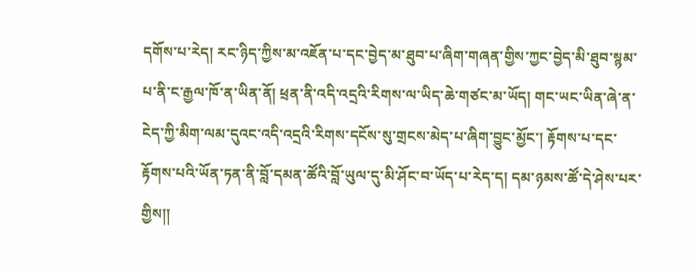དགོས་པ་རེད། རང་ཉིད་ཀྱིས་མ་འཇོན་པ་དང་བྱེད་མ་ཐུབ་པ་ཞིག་གཞན་གྱིས་ཀྱང་བྱེད་མི་ཐུབ་སྙམ་པ་ནི་ང་རྒྱལ་ཁོ་ན་ཡིན་ནོ། ཕྲན་ནི་འདི་འདྲའི་རིགས་ལ་ཡིད་ཆེ་གཙང་མ་ཡོད། གང་ཡང་ཡིན་ཞེ་ན་ངེད་ཀྱི་མིག་ལམ་དུའང་འདི་འདྲའི་རིགས་དངོས་སུ་གྲངས་མེད་པ་ཞིག་བྱུང་མྱོང་། རྟོགས་པ་དང་རྟོགས་པའི་ཡོན་ཏན་ནི་བློ་དམན་ཚོའི་བློ་ཡུལ་དུ་མི་ཤོང་བ་ཡོད་པ་རེད་ད། དམ་ཉམས་ཚོ་དེ་ཤེས་པར་གྱིས།།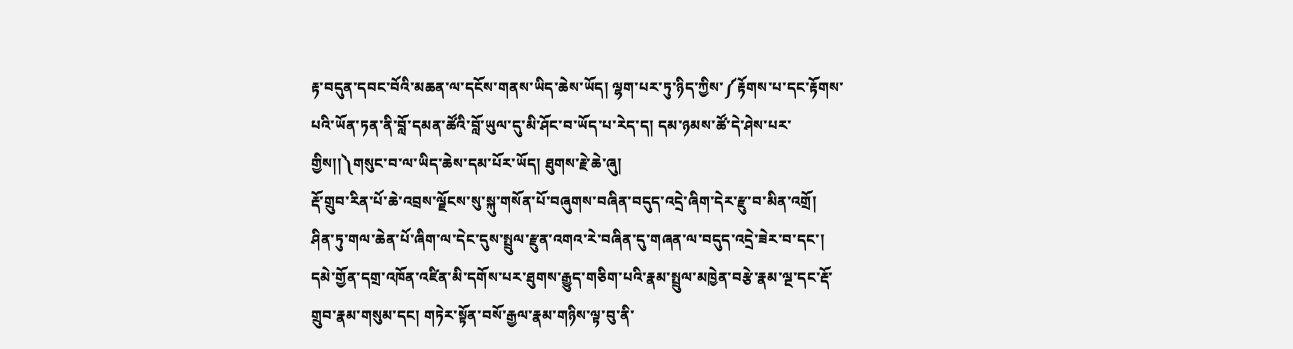རྟ་བདུན་དབང་བོའི་མཆན་ལ་དངོས་གནས་ཡིད་ཆེས་ཡོད། ལྷག་པར་ཏུ་ཉིད་ཀྱིས་༼རྟོགས་པ་དང་རྟོགས་པའི་ཡོན་ཏན་ནི་བློ་དམན་ཚོའི་བློ་ཡུལ་དུ་མི་ཤོང་བ་ཡོད་པ་རེད་ད། དམ་ཉམས་ཚོ་དེ་ཤེས་པར་གྱིས།།༽གསུང་བ་ལ་ཡིད་ཆེས་དམ་པོར་ཡོད། ཐུགས་རྗེ་ཆེ་ཞུ།
རྡོ་གྲུབ་རིན་པོ་ཆེ་འབྲས་ལྗོངས་སུ་སྐུ་གསོན་པོ་བཞུགས་བཞིན་བདུད་འདྲེ་ཞིག་དེར་རྫུ་བ་མིན་འགྲོ།
ཤིན་ཏུ་གལ་ཆེན་པོ་ཞིག་ལ་དེང་དུས་སྤྲུལ་རྫུན་འགའ་རེ་བཞིན་དུ་གཞན་ལ་བདུད་འདྲེ་ཟེར་བ་དང་། དམེ་གྱོན་དགྲ་འཁོན་འཛིན་མི་དགོས་པར་ཐུགས་རྒྱུད་གཅིག་པའི་རྣམ་སྤྲུལ་མཁྱེན་བརྩེ་རྣམ་ལྔ་དང་རྡོ་གྲུབ་རྣམ་གསུམ་དང། གཏེར་སྟོན་བསོ་རྒྱལ་རྣམ་གཉིས་ལྟ་བུ་ནི་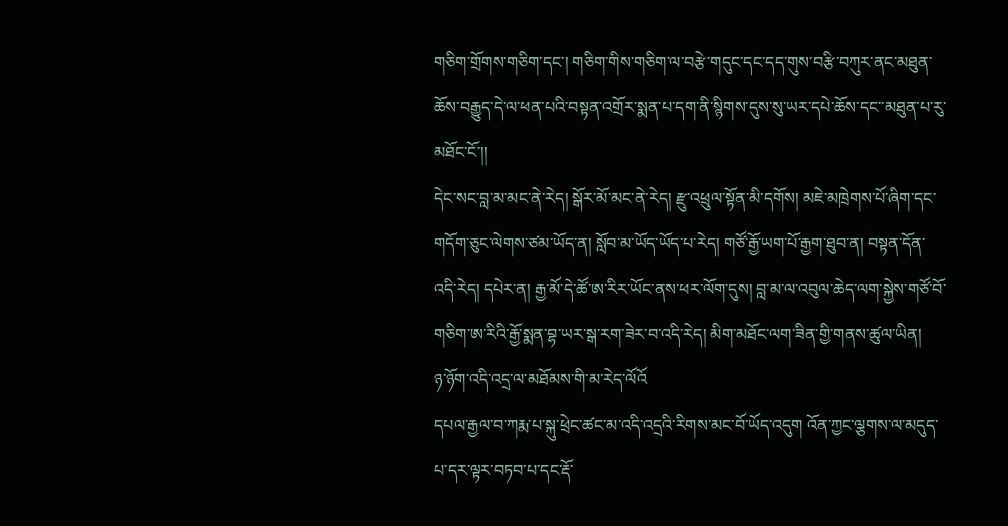གཅིག་གྲོགས་གཅིག་དང་། གཅིག་གིས་གཅིག་ལ་བརྩེ་གདུང་དང་དད་གུས་བརྩི་བཀུར་ནང་མཐུན་ཆོས་བརྒྱུད་དེ་ལ་ཕན་པའི་བསྟན་འགྲོར་སྨན་པ་དག་ནི་སྙིགས་དུས་སུ་ཡར་དཔེ་ཆོས་དང་་མཐུན་པ་རུ་མཐོང་ངོ་།།
དེང་སང་བླ་མ་མང་ནེ་རེད། སྒོར་མོ་མང་ནེ་རེད། རྫུ་འཕྲུལ་སྟོན་མི་དགོས། མཇེ་མཁྲེགས་པོ་ཞིག་དང་གདོག་ཅུང་ལེགས་ཙམ་ཡོད་ན། སློབ་མ་ཡོད་ཡོད་པ་རེད། གཙོ་རྒྱོ་ཡག་པོ་རྒྱག་ཐུབ་ན། བསྟན་དོན་འདི་རེད། དཔེར་ན། རྒྱ་མོ་དེ་ཚོ་ཨ་རིར་ཡོང་ནས་ཕར་ལོག་དུས། བླ་མ་ལ་འབུལ་ཆེད་ལག་སྐྱེས་གཙོ་བོ་གཅིག་ཨ་རིའི་རྒྱོ་སྨན་བྷ་ཡར་སྒ་རག་ཟེར་བ་འདི་རེད། མིག་མཐོང་ལག་ཟིན་གྱི་གནས་ཚུལ་ཡིན།
ཉ་ཉོག་འདི་འདྲ་ལ་མཐོམས་གི་མ་རེད་ལོའོ
དཔལ་རྒྱལ་བ་ཀརྨ་པ་སྐུ་ཕྲེང་ཚང་མ་འདི་འདྲའི་རིགས་མང་བོ་ཡོད་འདུག འོན་ཀྱང་ལྕགས་ལ་མདུད་པ་དར་ལྟར་བཏབ་པ་དང་རྡོ་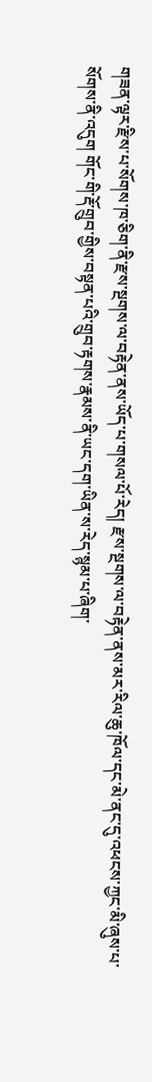གཟན་ལྟར་རྫིས་པ་སོགས་ཁ་ཅིག་ནི་རྫས་སྔགས་ལ་བརྟེན་ནས་ཡོད་པ་གསལ་པོ་རེད། རྫས་སྔགས་ལ་བརྟེན་ནས་མར་རིལ་ཆུ་ཁོལ་དང་མེ་ནང་དུ་འཕངས་ཀྱང་མི་ཞུས་པ་སོགས་ནི་འདུག གོང་གི་རྡོ་གྲུབ་གྱིས་བསྟན་པའི་གྲུབ་རྟགས་རྣམས་ནི་ཡང་དག་ཡིན་ས་རེད་སྙམ་པ་ཞིག་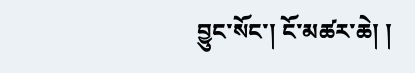བྱུང་སོང་། ངོ་མཚར་ཆེ། །